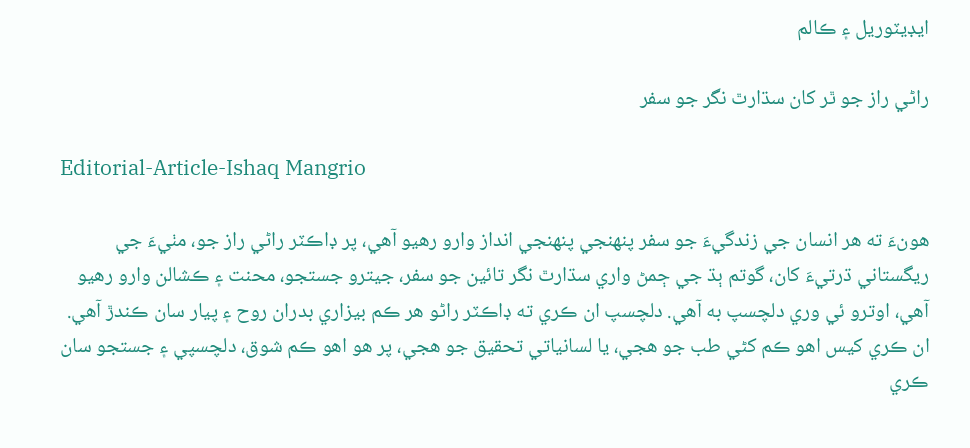ايڊيٽوريل ۽ ڪالم

راڻي راز جو ٿر کان سڌارٿ نگر جو سفر

Editorial-Article-Ishaq Mangrio

هونءَ ته هر انسان جي زندگيءَ جو سفر پنهنجي پنهنجي انداز وارو رهيو آهي، پر ڊاڪٽر راڻي راز جو، مٺيءَ جي ريگستاني ڌرتيءَ کان، گوتم ٻڌ جي ڄمڻ واري سڌارٿ نگر تائين جو سفر، جيترو جستجو، محنت ۽ ڪشالن وارو رهيو آهي، اوترو ئي وري دلچسپ به آهي. دلچسپ ان ڪري ته ڊاڪٽر راڻو هر ڪم بيزاري بدران روح ۽ پيار سان ڪندڙ آهي. ان ڪري کيس اهو ڪم کڻي طب جو هجي، يا لسانياتي تحقيق جو هجي، پر هو اهو ڪم شوق، دلچسپي ۽ جستجو سان ڪري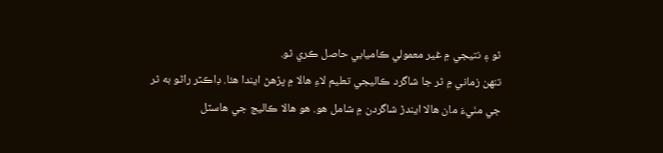ٿو ۽ نتيجي ۾ غير معمولي ڪاميابي حاصل ڪري ٿو.
تنهن زماني ۾ ٿر جا شاگرد ڪاليجي تعليم لاءِ هالا ۾ پڙهڻ ايندا هئا. ڊاڪٽر راڻو به ٿر جي مٺيءَ مان هالا ايندڙ شاگردن ۾ شامل هو. هو هالا ڪاليج جي هاسٽل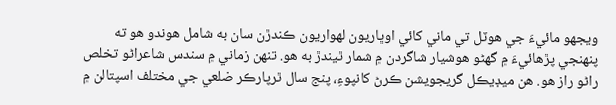ويجهو مائيءَ جي هوٽل تي ماني کائي اوڀاريون لهواريون ڪندڙن سان به شامل هوندو هو ته پنهنجي پڙهائيءَ ۾ گهڻو هوشيار شاگردن ۾ شمار ٿيندڙ به هو. تنهن زماني ۾ سندس شاعراڻو تخلص راڻو راز هو. هن ميڊيڪل گريجويشن ڪرڻ کانپوءِ، پنج سال ٿرپارڪر ضلعي جي مختلف اسپتالن ۾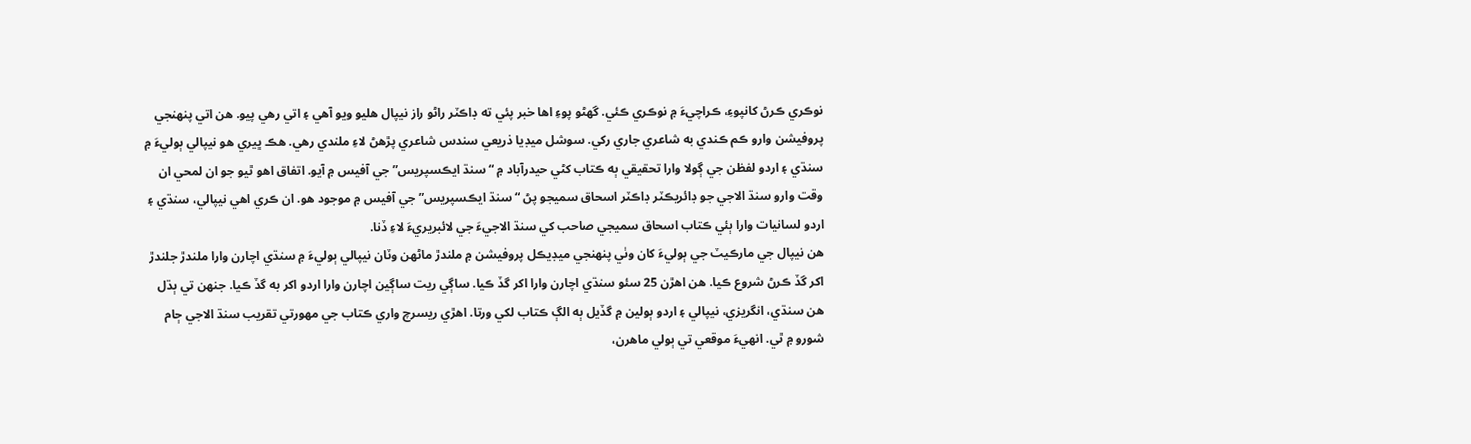نوڪري ڪرڻ کانپوءِ، ڪراچيءَ ۾ نوڪري ڪئي. گهڻو پوءِ اها خبر پئي ته ڊاڪٽر راڻو راز نيپال هليو ويو آهي ۽ اتي رهي پيو. هن اتي پنهنجي پروفيشن وارو ڪم ڪندي به شاعري جاري رکي. سوشل ميڊيا ذريعي سندس شاعري پڙهڻ لاءِ ملندي رهي. هڪ ڀيري هو نيپالي ٻوليءَ ۾ سنڌي ۽ اردو لفظن جي ڳولا وارا تحقيقي ٻه ڪتاب کڻي حيدرآباد ۾ “سنڌ ايڪسپريس” جي آفيس ۾ آيو. اتفاق اهو ٿيو جو ان لمحي ان وقت وارو سنڌ الاجي جو ڊائريڪٽر ڊاڪٽر اسحاق سميجو پڻ “سنڌ ايڪسپريس” جي آفيس ۾ موجود هو. ان ڪري اهي نيپالي، سنڌي ۽ اردو لسانيات وارا ٻئي ڪتاب اسحاق سميجي صاحب کي سنڌ الاجيءَ جي لائبريريءَ لاءِ ڏنا.
هن نيپال جي مارڪيٽ جي ٻوليءَ کان وٺي پنهنجي ميڊيڪل پروفيشن ۾ ملندڙ ماڻهن وٽان نيپالي ٻوليءَ ۾ سنڌي اچارن وارا ملندڙ جلندڙ اکر گڏ ڪرڻ شروع ڪيا. هن اهڙن 25 سئو سنڌي اچارن وارا اکر گڏ ڪيا. ساڳي ريت ساڳين اچارن وارا اردو اکر به گڏ ڪيا. جنهن تي ٻڌل هن سنڌي، انگريزي، نيپالي ۽ اردو ٻولين ۾ گڏيل ٻه الڳ ڪتاب لکي ورتا. اهڙي ريسرچ واري ڪتاب جي مهورتي تقريب سنڌ الاجي ڄام شورو ۾ ٿي. انهيءَ موقعي تي ٻولي ماهرن،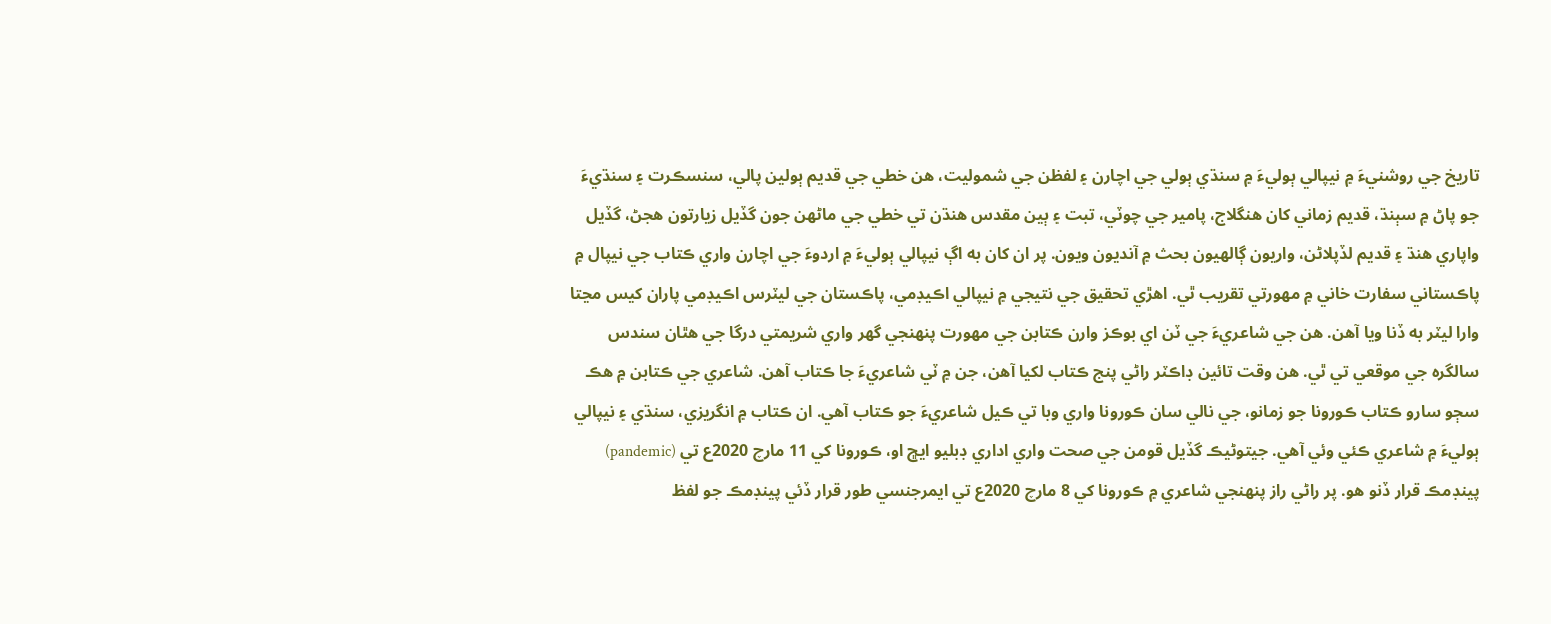تاريخ جي روشنيءَ ۾ نيپالي ٻوليءَ ۾ سنڌي ٻولي جي اچارن ۽ لفظن جي شموليت، هن خطي جي قديم ٻولين پالي، سنسڪرت ۽ سنڌيءَ جو پاڻ ۾ سٻنڌ، قديم زماني کان هنگلاج، پامير جي چوٽي، تبت ۽ ٻين مقدس هنڌن تي خطي جي ماڻهن جون گڏيل زيارتون هجڻ، گڏيل واپاري هنڌ ۽ قديم لڏپلاڻن، واريون ڳالهيون بحث ۾ آنديون ويون. پر ان کان به اڳ نيپالي ٻوليءَ ۾ اردوءَ جي اچارن واري ڪتاب جي نيپال ۾ پاڪستاني سفارت خاني ۾ مهورتي تقريب ٿي. اهڙي تحقيق جي نتيجي ۾ نيپالي اڪيڊمي، پاڪستان جي ليٽرس اڪيڊمي پاران کيس مڃتا وارا ليٽر به ڏنا ويا آهن. هن جي شاعريءَ جي ٽن اي بوڪز وارن ڪتابن جي مهورت پنهنجي گهر واري شريمتي درگا جي هٿان سندس سالگره جي موقعي تي ٿي. هن وقت تائين ڊاڪٽر راڻي پنج ڪتاب لکيا آهن، جن ۾ ٽي شاعريءَ جا ڪتاب آهن. شاعري جي ڪتابن ۾ هڪ سڄو سارو ڪتاب ڪورونا جو زمانو، جي نالي سان ڪورونا واري وبا تي ڪيل شاعريءَ جو ڪتاب آهي. ان ڪتاب ۾ انگريزي، سنڌي ۽ نيپالي ٻوليءَ ۾ شاعري ڪئي وئي آهي. جيتوڻيڪ گڏيل قومن جي صحت واري اداري ڊبليو ايڇ او، ڪورونا کي 11 مارچ 2020ع تي (pandemic) پينڊمڪ قرار ڏنو هو. پر راڻي راز پنهنجي شاعري ۾ ڪورونا کي 8 مارچ 2020ع تي ايمرجنسي طور قرار ڏئي پينڊمڪ جو لفظ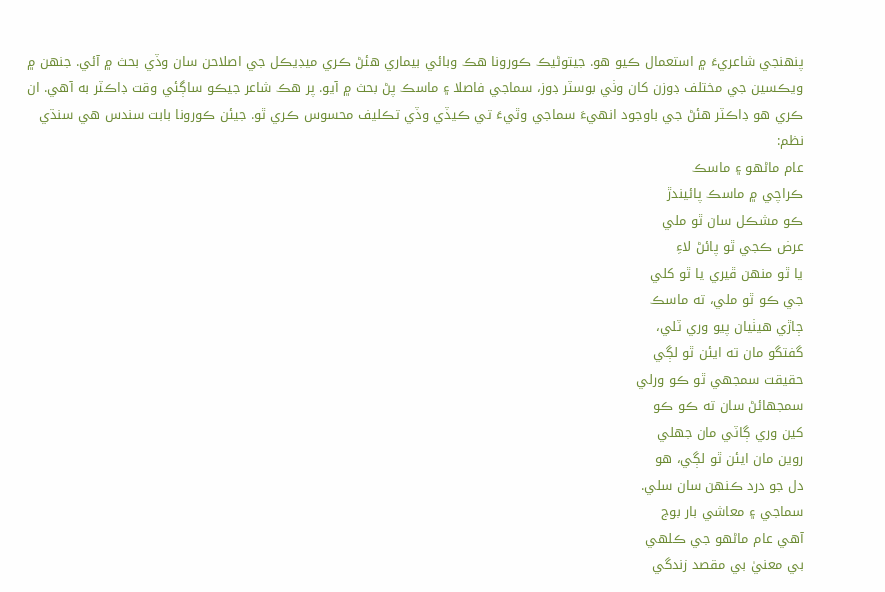پنهنجي شاعريءَ ۾ استعمال ڪيو هو. جيتوڻيڪ ڪورونا هڪ وبائي بيماري هئڻ ڪري ميڊيڪل جي اصلاحن سان وڏي بحث ۾ آئي. جنهن ۾ ويڪسين جي مختلف ڊوزن کان وٺي بوسٽر ڊوز، سماجي فاصلا ۽ ماسڪ پڻ بحث ۾ آيو. پر هڪ شاعر جيڪو ساڳئي وقت ڊاڪٽر به آهي. ان ڪري هو ڊاڪٽر هئڻ جي باوجود انهيءَ سماجي وٿيءَ تي ڪيڏي وڏي تڪليف محسوس ڪري ٿو. جيئن ڪورونا بابت سندس هي سنڌي نظم:
عام ماڻهو ۽ ماسڪ
ڪراچي ۾ ماسڪ پائيندڙ
ڪو مشڪل سان ٿو ملي
عرض ڪجي ٿو پائڻ لاءِ
يا ٿو منهن ڦيري يا ٿو کلي
جي ڪو ٿو ملي، ته ماسڪ
ڄاڙي هيٺيان پيو وري ٽلي،
گفتگو مان ته ايئن ٿو لڳي
حقيقت سمجهي ٿو ڪو ورلي
سمجهائڻ سان ته ڪو ڪو
کين وري ڳاٽي مان جهلي
روين مان ايئن ٿو لڳي، هو
دل جو درد ڪنهن سان سلي.
سماجي ۽ معاشي بار بوج
آهي عام ماڻهو جي ڪلهي
بي معنيٰ بي مقصد زندگي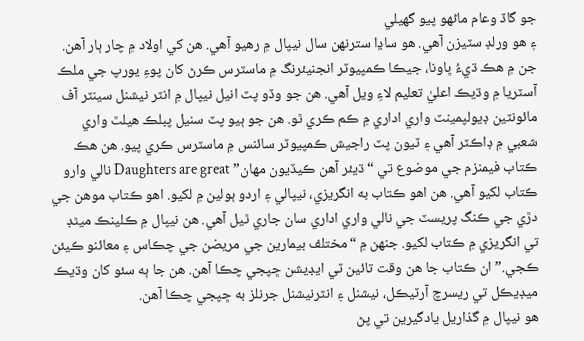جو گاڏ وعام ماڻهو پيو گهيلي
۽ هو ورلڊ سٽيزن آهي. هو ساڍا سترنهن سال نيپال ۾ رهيو آهي. هن کي اولاد ۾ چار ٻار آهن. جن ۾ هڪ ڌيءُ ڀاونا، جيڪا ڪمپيوٽر انجنيئرنگ ۾ ماسٽرس ڪرڻ کان پوءِ يورپ جي ملڪ آسٽريا ۾ وڌيڪ اعليٰ تعليم لاءِ ويل آهي. هن جو وڏو پٽ انيل نيپال ۾ انٽر نيشنل سينٽر آف مائونٽين ڊيولپمينٽ واري اداري ۾ ڪم ڪري ٿو. هن جو ٻيو پٽ سنيل پبلڪ هيلٿ واري شعبي ۾ ڊاڪٽر آهي ۽ ٽيون پٽ راجيش ڪمپيوٽر سائنس ۾ ماسٽرس ڪري پيو. هن هڪ ڪتاب فيمنزم جي موضوع تي “ڌيئر آهن ڪيڏيون مهان” Daughters are great نالي وارو ڪتاب لکيو آهي. هن اهو ڪتاب به انگريزي، نيپالي ۽ اردو ٻولين ۾ لکيو. اهو ڪتاب موهن جي دڙي جي ڪنگ پريسٽ جي نالي واري اداري سان جاري ٿيل آهي. هن نيپال ۾ ڪلينڪ ميٿڊ تي انگريزي ۾ ڪتاب لکيو. جنهن ۾ “مختلف بيمارين جي مريضن جي چڪاس ۽ معائنو ڪيئن ڪجي.” ان ڪتاب جا هن وقت تائين ٽي ايڊيشن ڇپجي چڪا آهن. هن جا ٻه سئو کان وڌيڪ ميڊيڪل تي ريسرچ آرٽيڪل، نيشنل ۽ انٽرنيشنل جرنلز به ڇپجي چڪا آهن.
هو نيپال ۾ گذاريل يادگيرين تي پڻ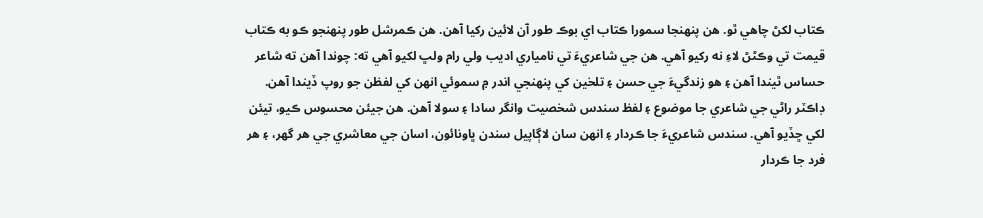ڪتاب لکڻ چاهي ٿو. هن پنهنجا سمورا ڪتاب اي بوڪ طور آن لائين رکيا آهن. هن ڪمرشل طور پنهنجو ڪو به ڪتاب قيمت تي وڪڻڻ لاءِ نه رکيو آهي. هن جي شاعريءَ تي نامياري اديب ولي رام ولڀ لکيو آهي ته: چوندا آهن ته شاعر حساس ٿيندا آهن ۽ هو زندگيءَ جي حسن ۽ تلخين کي پنهنجي اندر ۾ سموئي انهن کي لفظن جو روپ ڏيندا آهن. ڊاڪٽر راڻي جي شاعري جا موضوع ۽ لفظ سندس شخصيت وانگر سادا ۽ سولا آهن. هن جيئن محسوس ڪيو، تيئن لکي ڇڏيو آهي. سندس شاعريءَ جا ڪردار ۽ انهن سان لاڳاپيل سندن ڀاونائون، اسان جي معاشري جي هر گهر، ۽ هر فرد جا ڪردار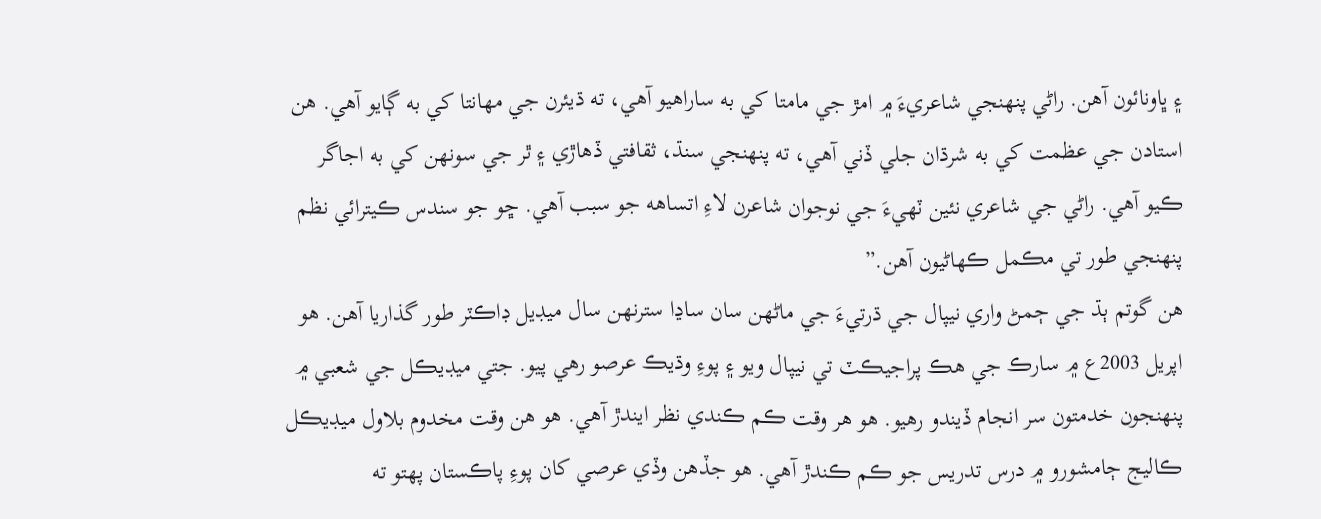۽ ڀاونائون آهن. راڻي پنهنجي شاعريءَ ۾ امڙ جي مامتا کي به ساراهيو آهي، ته ڌيئرن جي مهانتا کي به ڳايو آهي. هن استادن جي عظمت کي به شرڌان جلي ڏني آهي، ته پنهنجي سنڌ، ثقافتي ڏهاڙي ۽ ٿر جي سونهن کي به اجاگر ڪيو آهي. راڻي جي شاعري نئين ٽهيءَ جي نوجوان شاعرن لاءِ اتساهه جو سبب آهي. ڇو جو سندس ڪيترائي نظم پنهنجي طور تي مڪمل ڪهاڻيون آهن.”
هن گوتم ٻڌ جي ڄمڻ واري نيپال جي ڌرتيءَ جي ماڻهن سان ساڍا سترنهن سال ميڊيل ڊاڪٽر طور گذاريا آهن. هو اپريل 2003ع ۾ سارڪ جي هڪ پراجيڪٽ تي نيپال ويو ۽ پوءِ وڌيڪ عرصو رهي پيو. جتي ميڊيڪل جي شعبي ۾ پنهنجون خدمتون سر انجام ڏيندو رهيو. هو هر وقت ڪم ڪندي نظر ايندڙ آهي. هو هن وقت مخدوم بلاول ميڊيڪل ڪاليج ڄامشورو ۾ درس تدريس جو ڪم ڪندڙ آهي. هو جڏهن وڏي عرصي کان پوءِ پاڪستان پهتو ته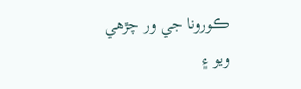ڪورونا جي ور چڙهي ويو ۽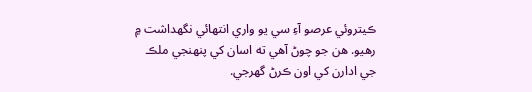ڪيتروئي عرصو آءِ سي يو واري انتهائي نگهداشت ۾ رهيو. هن جو چوڻ آهي ته اسان کي پنهنجي ملڪ جي ادارن کي اون ڪرڻ گهرجي.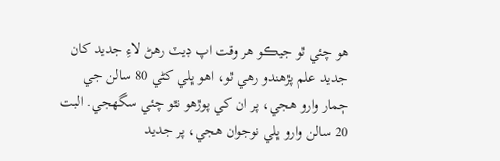هو چئي ٿو جيڪو هر وقت اپ ڊيٽ رهڻ لاءِ جديد کان جديد علم پڙهندو رهي ٿو، اهو ڀلي کڻي 80 سالن جي ڄمار وارو هجي، پر ان کي پوڙهو نٿو چئي سگهجي. البت 20 سالن وارو ڀلي نوجوان هجي، پر جديد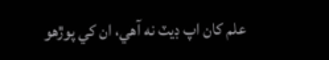علم کان اپ ڊيٽ نه آهي، ان کي پوڙهو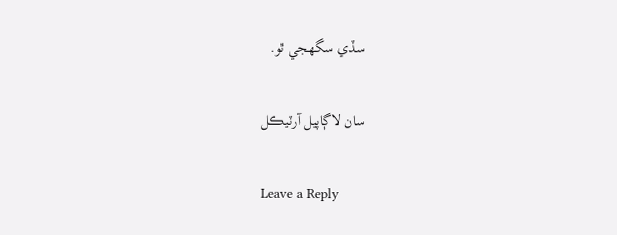سڏي سگهجي ٿو.

سان لاڳاپيل آرٽيڪل

Leave a Reply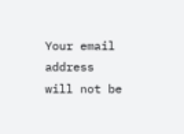Your email address will not be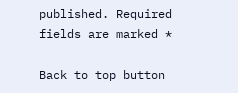published. Required fields are marked *

Back to top button